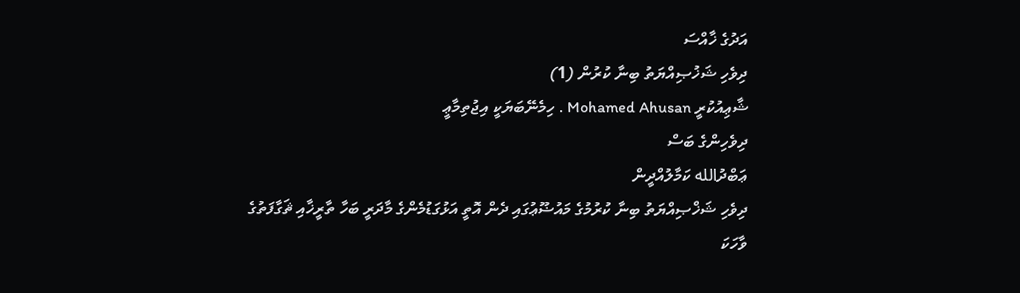އަދުގެ ޚާއްސަ
ދިވެހި ޝަޚުޞިއްޔަތު ބިނާ ކުރުން (1)
ޝާޢިއުކުރީ Mohamed Ahusan . ހިމެނޭބަޔަކީ އިޖުތިމާޢީ
ދިވެހިންގެ ބަސް
ޢަބްދުالله ކަމާލުއްދީން
ދިވެހި ޝަޚްޞިއްޔަތު ބިނާ ކުރުމުގެ މައުޟޫޢުގައި ދެން އޮތީ އަޅުގަޑުމެންގެ މާދަރީ ބަހާ ތާރީޚާއި ޘަގާފަތުގެ ވާހަކަ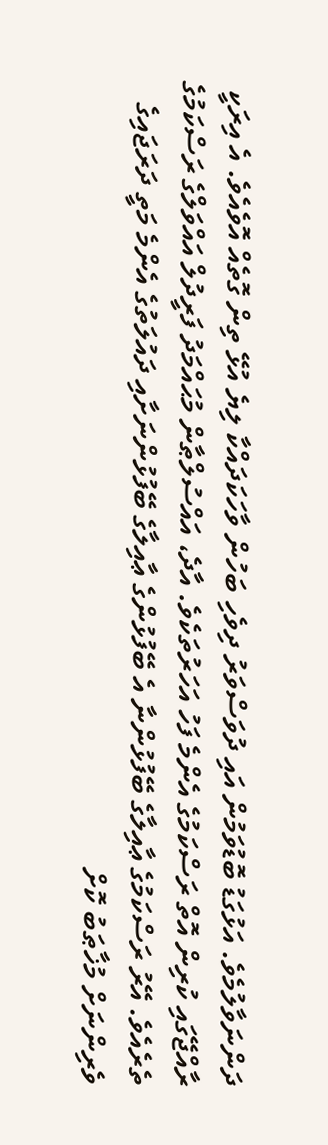ދަންނަވާލުމެވެ. އަޅުގަޑު ބޮޑުވަމުން އައި ދުވަސްވަރު ދިވެހި ބަހުން ވާހަކަދައްކާ ލިޔެ އުޅޭ ތިން ގޮތެއް އޮވެއެވެ. އެ އިރަކީ ރާއްޖޭގައި ކުރިން އޮތް ރަސްކަމުގެ އެންމެ ފަހު އަހަރުތަކެވެ. އާދެ، އައްސުލްޠާން މުޙައްމަދު ފަރީދުލް އައްވަލްގެ ރަސްކަމުގެ ތެރެއެވެ. އޭރު ރަސްކަމުގެ ޢާއިލާގެ ބޭފުޅުންނާ އެ ބޭފުޅުންގެ ޢާއިލާގެ ބޭފުޅުންނަށާއި ދައުލަތުގެ އެންމެ މަތީ ދަރަޖައިގެ ވެރިންނަށް މުޚާޠަބު ކޮށް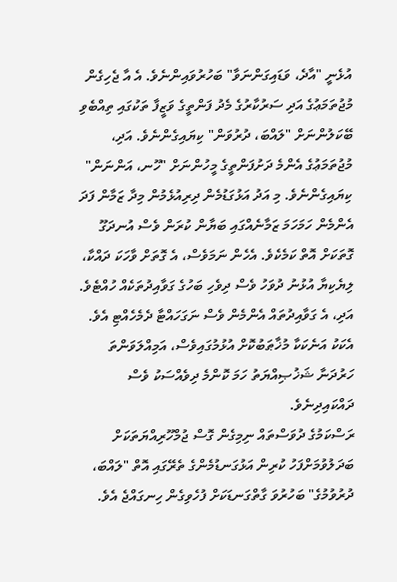އުޅެނީ "އާދެ، ވަޑައިގަންނަވާ" ބަހުރުވައިންނެވެ. އެ އާ ޖެހިގެން މުޖުތަމަޢުގެ އަދި ސަރުކާރުގެ މެދު ފަންތީގެ ވަޒީފާ ތަކުގައި ތިއްބެވި ބޭކަލުންނަށް "ލައްބަ، ދުރުވަން" ކިޔައިގެންނެވެ. އަދި، މުޖުތަމަޢުގެ އެންމެ ދަށުފަންތީގެ މީހުންނަށް "ހޫނ، އަންނަން" ކިޔައިގެންނެވެ. މި އަދު އަޅުގަޑުމެން ދިރިއުޅެމުން މިދާ ޒަމާން ފަދަ އެންމެން ހަމަހަމަ ޒަމާނެއްގައި ބަޔާން ކުރަން ވެސް އުނދަގޫ ގޮތަކަށް އޮތް ކަމެކެވެ. އެހެން ނަމަވެސް، އެ ގޮތަށް ވާހަކަ ދައްކާ، ލިޔެކިޔާ އުޅުނު ދުވަހު ވެސް ދިވެހި ބަހުގެ ގަވާއިދުތަކެއް ހުއްޓެވެ. އަދި، އެ ގަވާއިދުތައް އެންމެން ވެސް ނަގަހައްޓާ ދެމެހެއްޓި އެވެ. އެކަކު އަނެކަކާ މުޚާޠަބުކޮށް އުޅުމުގައިވެސް، އަމިއްލަވަންތަ ހަރުދަނާ ޝަޚުޞިއްޔަތު ހަމަ ކޮންމެ ދިވެއްސަކު ވެސް ދައްކައިދިނެވެ.
ރަސްކަމުގެ ދުވަސްތައް ނިމިގެން ގޮސް ޖުމްހޫރިއްޔަތަކަށް ބަދަލުވުމަށްފަހު ކުރިން އަޅުގަނޑުމެންގެ ތެރޭގައި އޮތް "ލައްބަ، ދުރުވުމުގެ" ބަހުރުވަ ގާތްގަނޑަކަށް ފުހެވިގެން ހިނގައްޖެ އެވެ.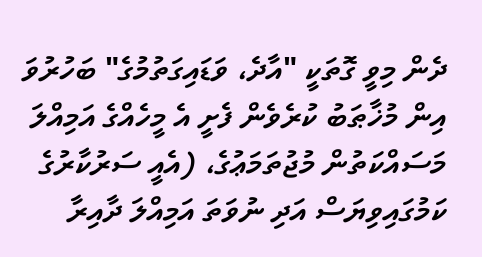ދެން މިވީ ގޮތަކީ "އާދެ، ވަޑައިގަތުމުގެ" ބަހުރުވަ އިން މުޚާޠަބު ކުރެވެން ފެށީ އެ މީހެއްގެ އަމިއްލަ މަސައްކަތުން މުޖުތަމަޢުގެ، (އެއީ ސަރުކާރުގެ ކަމުގައިވިޔަސް އަދި ނުވަތަ އަމިއްލަ ދާއިރާ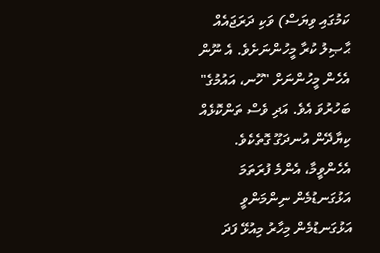ކަމުގައި ވިޔަސް) ވަކި ދަރަޖައެއް ޙާޞިލު ކުރާ މީހުންނަށެވެ. އެ ނޫން އެހެން މީހުންނަށް "ހޫނ، އައުމުގެ" ބަހުރުވަ އެވެ. އަދި ވެސް ތަންކޮޅެއް ކިޔާދޭން އުނދަގޫ ގޮތެކެވެ. އެހެންވީމާ، އެންމެ ފުރަތަމަ އަޅުގަނޑުމެން ނިންމަންވީ އަޅުގަނޑުމެން މިހާރު މިއުޅޭ ފަދަ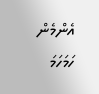އެންމެން ހަމަހަމަ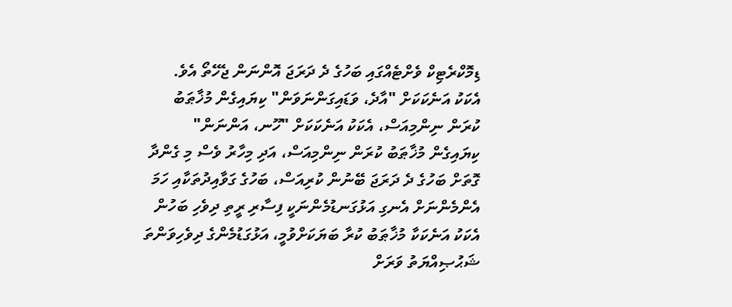ޑިމޮކްރެޓިކް ވެށްޓެއްގައި ބަހުގެ ދެ ދަރަޖަ އޮންނަން ޖެހޭތޯ އެވެ. އެކަކު އަނެކަކަށް "އާދެ، ވަޑައިގަންނަވަން" ކިޔައިގެން މުޚާޠަބު ކުރަން ނިންމިއަސް، އެކަކު އަނެކަކަށް "ހޫނ، އަންނަން" ކިޔައިގެން މުޚާޠަބު ކުރަން ނިންމިއަސް، އަދި މިހާރު ވެސް މި ގެންދާ ގޮތަށް ބަހުގެ ދެ ދަރަޖަ ބޭނުން ކުރިއަސް، ބަހުގެ ގަވާއިދުތަކާއި ހަމަ އެންމެންނަށް އެނގި އަޅުގަނޑުމެންނަކީ ފިސާރި ރީތި ދިވެހި ބަހުން އެކަކު އަނެކަކާ މުޚާޠަބު ކުރާ ބަޔަކަށްވުމީ، އަޅުގަޑުމެންގެ ދިވެހިވަންތަ ޝަޙުޞިއްޔަތު ވަރަށް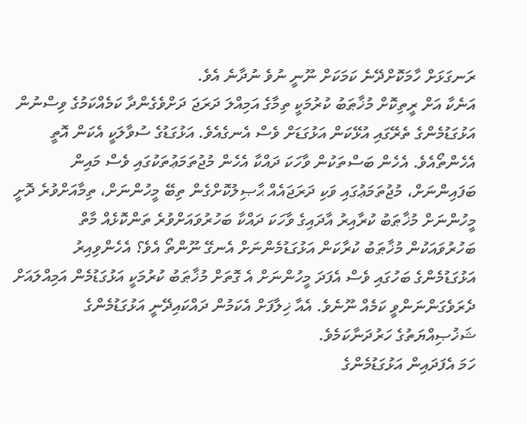ރަނގަޅަށް ހާމަކޮށްދޭނެ ކަމަކަށް ނޫނީ ނުވެ ނުދާނެ އެވެ.
އަނެކާ އަށް ރީތިކޮށް މުޚާޠަބު ކުރުމަކީ ތިމާގެ އަމިއްލަ ދަރަޖަ ދަށްވެގެންދާ ކަމެއްކަމުގެ ވިސްނުން އަޅުގަޑުމެންގެ ތެރޭގައި އުޅޭކަން އަޅުގަޑަށް ވެސް އެނގެއެވެ. އަޅުގަޑުގެ ސުވާލަކީ އެކަން އޮތީ އެހެންތޯއެވެ. އެހެން ބަސްތަކުން ވާހަކަ ދައްކާ އެހެން މުޖުތަމަޢުތަކުގައި ވެސް މައިން ބަފައިންނަށް، މުޖުތަމަޢުގައި ވަކި ދަރަޖައެއް ޙާޞިލުކޮށްގެން ތިބޭ މީހުންނަށް، ތިމާއަށްވުރެ ދޮށީ މީހުންނަށް މުޚާޠަބު ކުރާއިރު އާދައިގެ ވާހަކަ ދައްކާ ބަހުރުވައަށްވުރެ ތަންކޮޅެއް މާތް ބަހުރުވައަކުން މުޚާޠަބު ކުރާކަން އަޅުގަޑުމެންނަށް އެނގޭ ނޫންތޯ އެވެ؟ އެހެންވިއިރު އަޅުގަޑުމެންގެ ބަހުގައި ވެސް އެފަދަ މީހުންނަށް އެ ގޮތަށް މުޚާޠަބު ކުރުމަކީ އަޅުގަޑުމެން އަމިއްލައަށް ދެރަވެގަންނަންވީ ކަމެއް ނޫނެވެ. އެއާ ޚިލާފަށް އެކަމުން ދައްކައިދޭނީ އަޅުގަޑުމެންގެ ޝަޚުޞިއްޔަތުގެ ހަރުދަނާކަމެވެ.
ހަމަ އެފަދައިން އަޅުގަޑުމެންގެ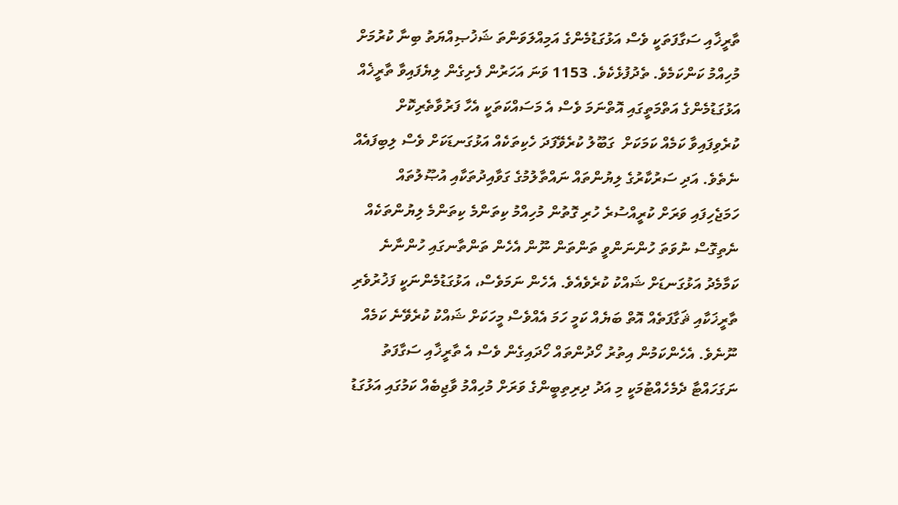ތާރީޚާއި ސަގާފަތަކީ ވެސް އަޅުގަޑުމެންގެ އަމިއްލަވަންތަ ޝަޚުޞިއްޔަތު ބިނާ ކުރުމަށް މުހިއްމު ކަންކަމެވެ. ތެދުފުޅެކެވެ. 1153 ވަނަ އަހަރުން ފެށިގެން ލިޔެފައިވާ ތާރީޚެއް އަޅުގަޑުމެންގެ އަތްމަތީގައި އޮތްނަމަ ވެސް އެ މަސައްކަތަކީ އެހާ ފަރުވާތެރިކޮށް ކުރެވިފައިވާ ކަމެއް ކަމަކަށް  ގަބޫލު ކުރެވޭފަދަ ހެކިތަކެއް އަޅުގަނޑަކަށް ވެސް ލިބިފައެއް ނެތެވެ. އަދި ސަރުކާރުގެ ލިޔުންތައް ނައްތާލުމުގެ ގަވާއިދުތަކާއި އުޞޫލުތައް ހަމަޖެހިފައި ވަރަށް ކުރީއްސުރެ ހުރި ގޮތުން މުހިއްމު ކިތަންމެ ކިތަންމެ ލިޔުންތަކެއް ނެތިގޮސް ނުވަތަ ހުންނަންވީ ތަންތަން ނޫން އެހެން ތަންތާނގައި ހުންނާނެ ކަމާމެދު އަޅުގަނޑަށް ޝައްކު ކުރެވެއެވެ. އެހެން ނަމަވެސް، އަޅުގަޑުމެންނަކީ ފަޚުރުވެރި ތާރީޚަކާއި ޘަގާފަތެއް އޮތް ބަޔެއް ކަމީ ހަމަ އެއްވެސް މީހަކަށް ޝައްކު ކުރެވޭނެ ކަމެއް ނޫނެވެ. އެހެންކަމުން އިތުރު ހޯދުންތައް ހޯދައިގެން ވެސް އެ ތާރީޚާއި ސަގާފަތު ނަގަހައްޓާ ދެމެހެއްޓުމަކީ މި އަދު ދިރިތިބީންގެ ވަރަށް މުހިއްމު ވާޖިބެއް ކަމުގައި އަޅުގަޑު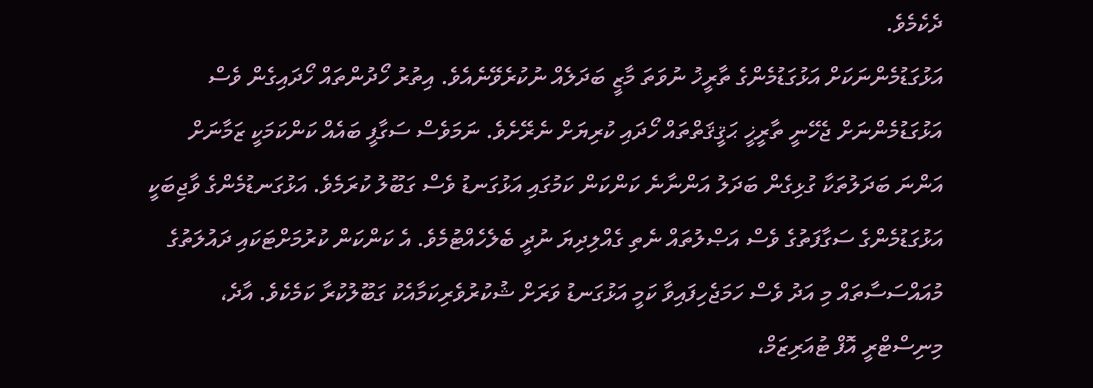ދެކެމެވެ.
އަޅުގަޑުމެންނަކަށް އަޅުގަޑުމެންގެ ތާރީޚު ނުވަތަ މާޒީ ބަދަލެއް ނުކުރެވޭނެއެވެ. އިތުރު ހޯދުންތައް ހޯދައިގެން ވެސް އަޅުގަޑުމެންނަށް ޖެހޭނީ ތާރީޚީ ޙަޤީޤަތްތައް ހޯދައި ކުރިޔަށް ނެރޭށެވެ. ނަމަވެސް ސަގާފީ ބައެއް ކަންކަމަކީ ޒަމާނަށް އަންނަ ބަދަލުތަކާ ގުޅިގެން ބަދަލު އަންނާނެ ކަންކަން ކަމުގައި އަޅުގަނޑު ވެސް ގަބޫލު ކުރަމެވެ. އަޅުގަނޑުމެންގެ ވާޖިބަކީ އަޅުގަޑުމެންގެ ސަގާފަތުގެ ވެސް އަޞްލުތައް ނެތި ގެއްލިދިޔަ ނުދީ ބެލެހެއްޓުމެވެ. އެ ކަންކަން ކުރުމަށްޓަކައި ދައުލަތުގެ މުއައްސަސާތައް މި އަދު ވެސް ހަމަޖެހިފައިވާ ކަމީ އަޅުގަނޑު ވަރަށް ޝުކުރުވެރިކަމާއެކު ގަބޫލުކުރާ ކަމެކެވެ. އާދެ، މިނިސްޓްރީ އޮފް ޓުއަރިޒަމް،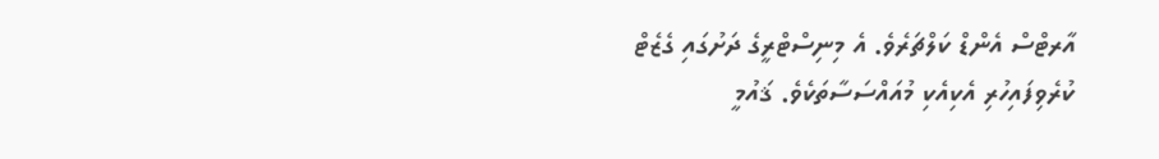އާރޓްސް އެންޑް ކަލްޗަރެވެ. އެ މިނިސްޓްރީގެ ދަށުގައި ގެޒެޓް ކުރެވިފައިހުރި އެކިއެކި މުއައްސަސާތަކެވެ. ޤައުމީ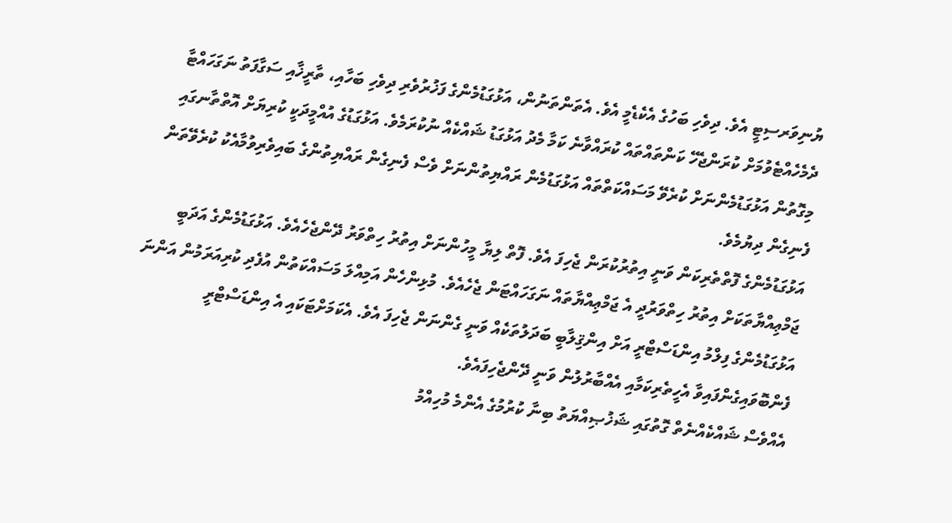ޔުނިވަރސިޓީ އެވެ. ދިވެހި ބަހުގެ އެކެޑެމީ އެވެ. އެތަންތަނުން، އަޅުގަޑުމެންގެ ފަޚުރުވެރި ދިވެހި ބަހާއި، ތާރީޚާއި ސަގާފަތު ނަގަހައްޓާ ދެމެހެއްޓެވުމަށް ކުރަންޖެހޭ ކަންތައްތައް ކުރައްވާނެ ކަމާ މެދު އަޅުގަޑު ޝައްކެއް ނުކުރަމެވެ. އަޅުގަޑުގެ އުއްމީދަކީ ކުރިޔަށް އޮތްތާނގައި މިގޮތުން އަޅުގަޑުމެންނަށް ކުރެވޭ މަސައްކަތްތައް އަޅުގަޑުމެން ރައްޔިތުންނަށް ވެސް ފެނިގެން ރައްޔިތުންގެ ބައިވެރިވުމާއެކު ކުރެވޭތަން ފެނިގެން ދިޔުމެވެ.
އަޅުގަޑުމެންގެ ފޮތްތެރިކަން ވަނީ އިތުރުކުރަން ޖެހިފަ އެވެ. ފޮތް ލިޔާ މީހުންނަށް އިތުރު ހިތްވަރު ދޭންޖެހެއެވެ. އަޅުގަޑުމެންގެ އަދަބީ ޖަމްޢިއްޔާތަކަށް އިތުރު ހިތްވަރުދީ އެ ޖަމްޢިއްޔާތައް ނަގަހައްޓަން ޖެހެއެވެ. މުޅިންހެން އަމިއްލަ މަސައްކަތުން އުފެދި ކުރިއަރަމުން އަންނަ އަޅުގަޑުމެންގެ ފިލްމު އިންޑަސްޓްރީ އަށް އިންޤިލާބީ ބަދަލުތަކެއް ވަނީ ގެންނަން ޖެހިފަ އެވެ. އެކަމަށްޓަކައި އެ އިންޑަސްޓްރީ ފެންބޮވައިގެންފައިވާ އެހީތެރިކަމާއި އެއްބާރުލުން ވަނީ ދޭންޖެހިފައެވެ.
އެއްވެސް ޝައްކެއްނެތް ގޮތުގައި ޝަޚުޞިއްޔަތު ބިނާ ކުރުމުގެ އެންމެ މުހިއްމު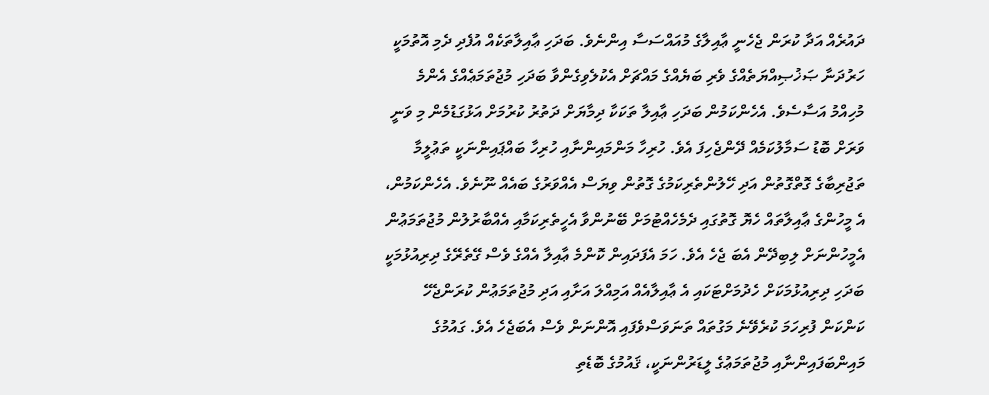ދައުރެއް އަދާ ކުރަން ޖެހެނީ ޢާއިލާގެ މުއައްސަސާ އިންނެވެ. ބަދަހި ޢާއިލާތަކެއް އުފެދި ދެމި އޮތުމަކީ ހަރުދަނާ ޞަޚުޞިއްޔަތެއްގެ ވެރި ބަޔެއްގެ މައްޗަށް އެކުލެވިގެންވާ ބަދަހި މުޖުތަމަޢެއްގެ އެންމެ މުހިއްމު އަސާސެވެ. އެހެންކަމުން ބަދަހި ޢާއިލާ ތަކަކާ ދިމާޔަށް ދަތުރު ކުރުމަށް އަޅުގަޑުމެން މި ވަނީ ވަރަށް ބޮޑު ސަމާލުކަމެއް ދޭންޖެހިފަ އެވެ. ހުރިހާ މަންމައިންނާއި ހުރިހާ ބައްޕައިންނަކީ ތަޢުލީމާ ތަޖުރިބާގެ ގޮތްގޮތުން އަދި ހޭލުންތެރިކަމުގެ ގޮތުން ވިޔަސް އެއްވަރުގެ ބައެއް ނޫނެވެ. އެހެންކަމުން، އެ މީހުންގެ ޢާއިލާތައް ހެޔޮ ގޮތުގައި ދެމެހެއްޓުމަށް ބޭނުންވާ އެހީތެރިކަމާއި އެއްބާރުލުން މުޖުތަމަޢުން އެމީހުންނަށް ލިބިދޭން އެބަ ޖެހެ އެވެ. ހަމަ އެފަދައިން ކޮންމެ ޢާއިލާ އެއްގެ ވެސް ގޭތެރޭގެ ދިރިއުޅުމަކީ ބަދަހި ދިރިއުޅުމަކަށް ހެދުމަށްޓަކައި އެ ޢާއިލާއެއް އަމިއްލަ އަށާއި އަދި މުޖުތަމަޢުން ކުރަންޖެހޭ ކަންކަން ފުރިހަމަ ކުރެވޭނެ މަގުތައް ތަނަވަސްވެފައި އޮންނަން ވެސް އެބަޖެހެ އެވެ. ގައުމުގެ މައިންބަފައިންނާއި މުޖުތަމަޢުގެ ލީޑަރުންނަކީ، ޤައުމުގެ ބޮޑެތި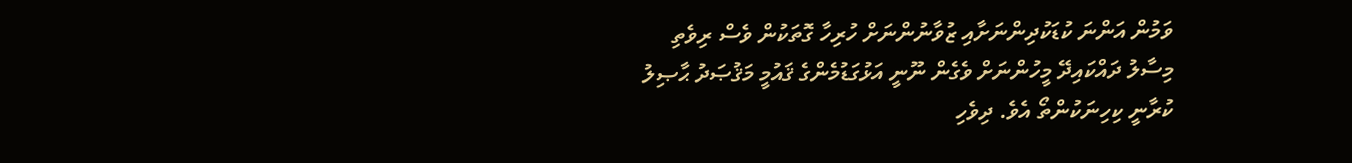ވަމުން އަންނަ ކުޑަކުދިންނަށާއި ޒުވާނުންނަށް ހުރިހާ ގޮތަކުން ވެސް ރިވެތި މިސާލު ދައްކައިދޭ މީހުންނަށް ވެގެން ނޫނީ އަޅުގަޑުމެންގެ ޤައުމީ މަޤުޞަދު ޙާޞިލު ކުރާނީ ކިހިނަކުންތޯ އެވެ. ދިވެހި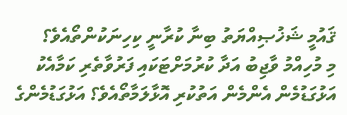ޤައުމީ ޝަޚުޞިއްޔަތު ބިނާ ކުރާނީ ކިހިނަކުންތޯއެވެ؟
މި މުހިއްމު ވާޖިބު އަދާ ކުރުމަށްޓަކައި ފަރުވާތެރި ކަމާއެކު އަޅުގަޑުމެން އެންމެން އަތުކުރި އޮޅާލަމާތޯއެވެ؟ އަޅުގަޑުމެންގެ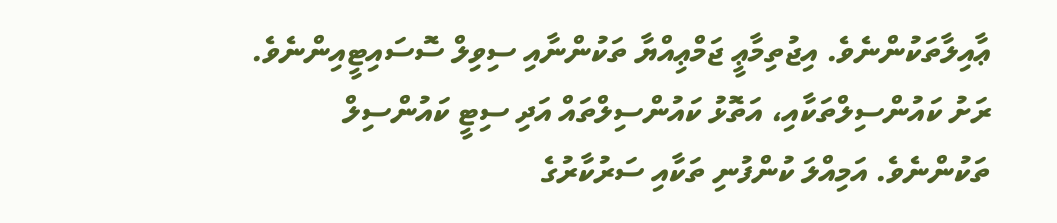ޢާއިލާތަކުންނެވެ. އިޖުތިމާޢީ ޖަމްޢިއްޔާ ތަކުންނާއި ސިވިލް ސޮސައިޓީއިންނެވެ. ރަށު ކައުންސިލްތަކާއި، އަތޮޅު ކައުންސިލްތައް އަދި ސިޓީ ކައުންސިލް ތަކުންނެވެ. އަމިއްލަ ކުންފުނި ތަކާއި ސަރުކާރުގެ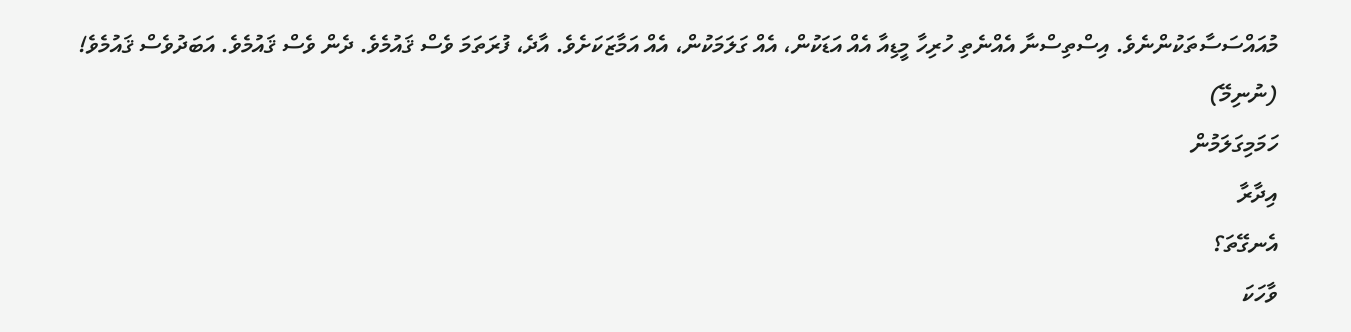މުއައްސަސާތަކުންނެވެ. އިސްތިސްނާ އެއްނެތި ހުރިހާ މީޑިއާ އެއް އަޑަކުން، އެއް ގަލަމަކުން، އެއް އަމާޒަކަށެވެ. އާދެ، ފުރަތަމަ ވެސް ޤައުމެވެ. ދެން ވެސް ޤައުމެވެ. އަބަދުވެސް ޤައުމެވެ!
(ނުނިމޭ)
ހަމަމިގަލަމުން
އިދާރާ
އެނގޭތަ؟
ވާހަކަ